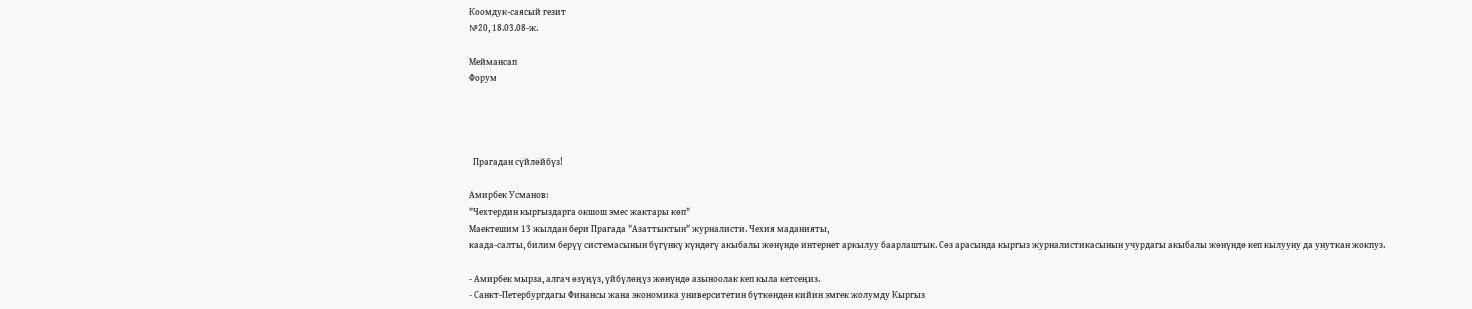Коомдук-саясый гезит
№20, 18.03.08-ж.

Меймансап
Форум




  Прагадан сүйлөйбүз!

Амирбек Усманов:
"Чехтердин кыргыздарга окшош эмес жактары көп"
Маектешим 13 жылдан бери Прагада "Азаттыктын" журналисти. Чехия маданияты,
каада-салты, билим берүү системасынын бүгүнкү күндөгү акыбалы жөнүндө интернет аркылуу баарлаштык. Сөз арасында кыргыз журналистикасынын учурдагы акыбалы жөнүндө кеп кылууну да унуткан жокпуз.

- Амирбек мырза, алгач өзүңүз, үйбүлөңүз жөнүндө азыноолак кеп кыла кетсеңиз.
- Cанкт-Петербургдагы Финансы жана экономика университетин бүткөндөн кийин эмгек жолумду Кыргыз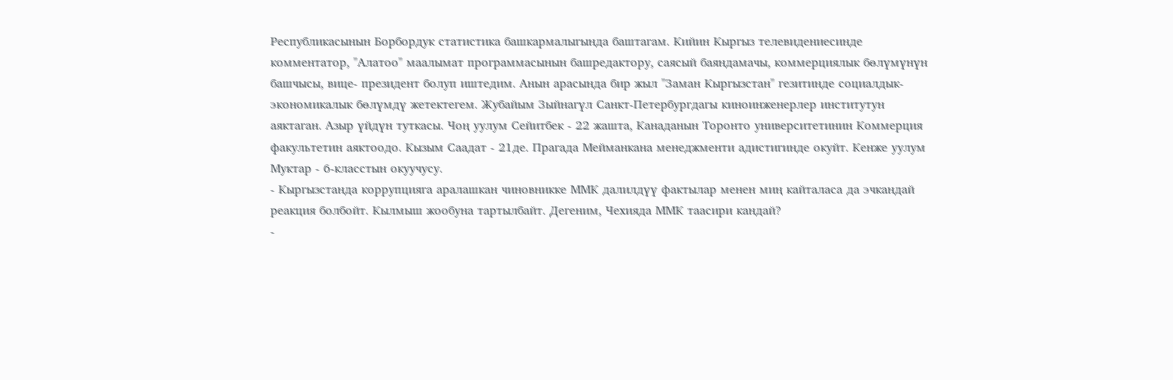Республикасынын Борбордук статистика башкармалыгында баштагам. Кийин Кыргыз телевидениесинде комментатор, "Алатоо" маалымат программасынын башредактору, саясый баяндамачы, коммерциялык бөлүмүнүн башчысы, вице- президент болуп иштедим. Анын арасында бир жыл "Заман Кыргызстан" гезитинде социалдык- экономикалык бөлүмдү жетектегем. Жубайым Зыйнагүл Санкт-Петербургдагы киноинженерлер институтун аяктаган. Азыр үйдүн туткасы. Чоң уулум Сейитбек - 22 жашта, Канаданын Торонто университетинин Коммерция факультетин аяктоодо. Кызым Саадат - 21де. Прагада Мейманкана менеджменти адистигинде окуйт. Кенже уулум Муктар - 6-класстын окуучусу.
- Кыргызстанда коррупцияга аралашкан чиновникке ММК далилдүү фактылар менен миң кайталаса да эчкандай реакция болбойт. Кылмыш жообуна тартылбайт. Дегеним, Чехияда ММК таасири кандай?
-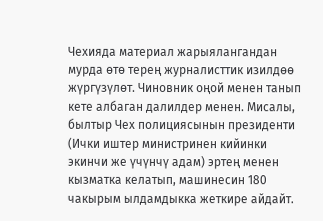Чехияда материал жарыялангандан мурда өтө терең журналисттик изилдөө жүргүзүлөт. Чиновник оңой менен танып кете албаган далилдер менен. Мисалы, былтыр Чех полициясынын президенти (Ички иштер министринен кийинки экинчи же үчүнчү адам) эртең менен кызматка келатып, машинесин 180 чакырым ылдамдыкка жеткире айдайт.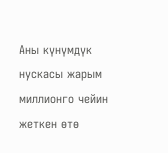Аны күнүмдүк нускасы жарым миллионго чейин жеткен өтө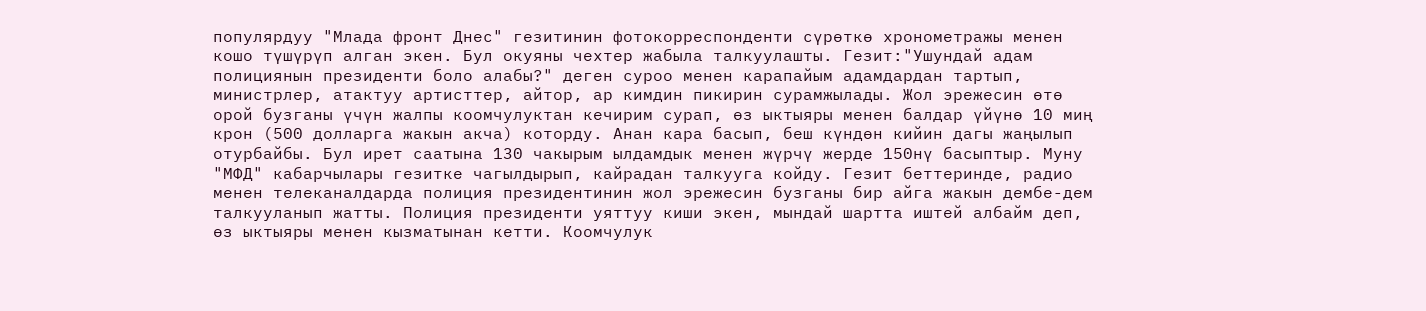популярдуу "Млада фронт Днес" гезитинин фотокорреспонденти сүрөткө хронометражы менен кошо түшүрүп алган экен. Бул окуяны чехтер жабыла талкуулашты. Гезит:"Ушундай адам полициянын президенти боло алабы?" деген суроо менен карапайым адамдардан тартып, министрлер, атактуу артисттер, айтор, ар кимдин пикирин сурамжылады. Жол эрежесин өтө орой бузганы үчүн жалпы коомчулуктан кечирим сурап, өз ыктыяры менен балдар үйүнө 10 миң крон (500 долларга жакын акча) которду. Анан кара басып, беш күндөн кийин дагы жаңылып отурбайбы. Бул ирет саатына 130 чакырым ылдамдык менен жүрчү жерде 150нү басыптыр. Муну "МФД" кабарчылары гезитке чагылдырып, кайрадан талкууга койду. Гезит беттеринде, радио менен телеканалдарда полиция президентинин жол эрежесин бузганы бир айга жакын дембе-дем талкууланып жатты. Полиция президенти уяттуу киши экен, мындай шартта иштей албайм деп, өз ыктыяры менен кызматынан кетти. Коомчулук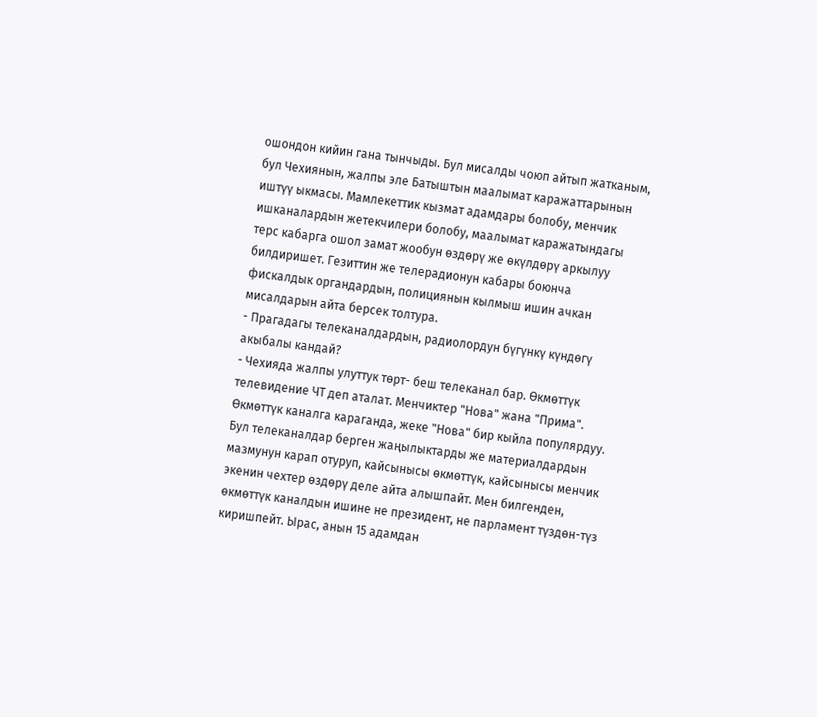ошондон кийин гана тынчыды. Бул мисалды чоюп айтып жатканым, бул Чехиянын, жалпы эле Батыштын маалымат каражаттарынын иштүү ыкмасы. Мамлекеттик кызмат адамдары болобу, менчик ишканалардын жетекчилери болобу, маалымат каражатындагы терс кабарга ошол замат жообун өздөрү же өкүлдөрү аркылуу билдиришет. Гезиттин же телерадионун кабары боюнча фискалдык органдардын, полициянын кылмыш ишин ачкан мисалдарын айта берсек толтура.
- Прагадагы телеканалдардын, радиолордун бүгүнкү күндөгү акыбалы кандай?
- Чехияда жалпы улуттук төрт- беш телеканал бар. Өкмөттүк телевидение ЧТ деп аталат. Менчиктер "Нова" жана "Прима". Өкмөттүк каналга караганда, жеке "Нова" бир кыйла популярдуу. Бул телеканалдар берген жаңылыктарды же материалдардын мазмунун карап отуруп, кайсынысы өкмөттүк, кайсынысы менчик экенин чехтер өздөрү деле айта алышпайт. Мен билгенден, өкмөттүк каналдын ишине не президент, не парламент түздөн-түз киришпейт. Ырас, анын 15 адамдан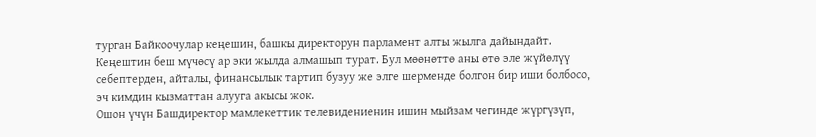турган Байкоочулар кеңешин, башкы директорун парламент алты жылга дайындайт. Кеңештин беш мүчөсү ар эки жылда алмашып турат. Бул мөөнөттө аны өтө эле жүйөлүү себептерден, айталы, финансылык тартип бузуу же элге шерменде болгон бир иши болбосо, эч кимдин кызматтан алууга акысы жок.
Ошон үчүн Башдиректор мамлекеттик телевидениенин ишин мыйзам чегинде жүргүзүп,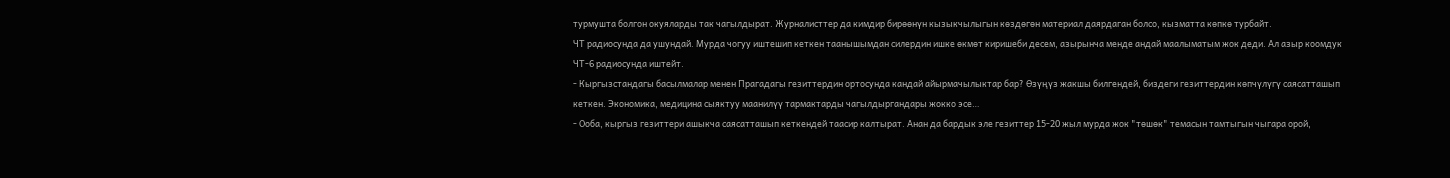турмушта болгон окуяларды так чагылдырат. Журналисттер да кимдир бирөөнүн кызыкчылыгын көздөгөн материал даярдаган болсо, кызматта көпкө турбайт.
ЧТ радиосунда да ушундай. Мурда чогуу иштешип кеткен таанышымдан силердин ишке өкмөт киришеби десем, азырынча менде андай маалыматым жок деди. Ал азыр коомдук ЧТ-6 радиосунда иштейт.
- Кыргызстандагы басылмалар менен Прагадагы гезиттердин ортосунда кандай айырмачылыктар бар? Өзүңүз жакшы билгендей, биздеги гезиттердин көпчүлүгү саясатташып кеткен. Экономика, медицина сыяктуу маанилүү тармактарды чагылдыргандары жокко эсе…
- Ооба, кыргыз гезиттери ашыкча саясатташып кеткендей таасир калтырат. Анан да бардык эле гезиттер 15-20 жыл мурда жок "төшөк" темасын тамтыгын чыгара орой,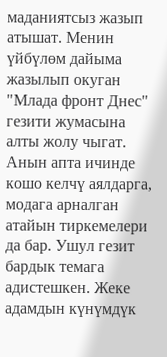маданиятсыз жазып атышат. Менин үйбүлөм дайыма жазылып окуган "Млада фронт Днес" гезити жумасына алты жолу чыгат. Анын апта ичинде кошо келчү аялдарга, модага арналган атайын тиркемелери да бар. Ушул гезит бардык темага адистешкен. Жеке адамдын күнүмдүк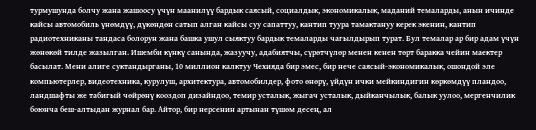турмушунда болчу жана жашоосу үчүн маанилүү бардык саясый, социалдык, экономикалык, маданий темаларды, анын ичинде кайсы автомобиль үнөмдүү, дүкөндөн сатып алган кайсы суу сапаттуу, кантип туура тамактануу керек экенин, кантип радиотехниканы тандаса болорун жана башка ушул сыяктуу бардык темаларды чагылдырып турат. Бул темалар ар бир адам үчүн жөнөкөй тилде жазылган. Ишемби күнкү санында, жазуучу, адабиятчы, сүрөтчүлөр менен кенен төрт баракка чейин маектер басылат. Мени алиге суктандырганы, 10 миллион калктуу Чехияда бир эмес, бир нече саясый-экономикалык, ошондой эле компьютерлер, видеотехника, курулуш, архитектура, автомобилдер, фото өнөрү, үйдүн ички мейкиндигин көркөмдүү пландоо, ландшафты же табигый чөйрөнү кооздоп дизайндоо, темир усталык, жыгач усталык, дыйканчылык, балык уулоо, мергенчилик боюнча беш-алтыдан журнал бар. Айтор, бир нерсенин артынан түшөм десең, ал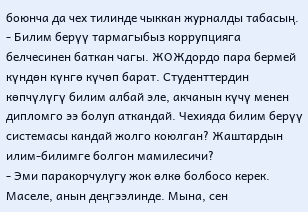боюнча да чех тилинде чыккан журналды табасың.
- Билим берүү тармагыбыз коррупцияга белчесинен баткан чагы. ЖОЖдордо пара бермей күндөн күнгө күчөп барат. Студенттердин көпчүлүгү билим албай эле, акчанын күчү менен дипломго ээ болуп аткандай. Чехияда билим берүү системасы кандай жолго коюлган? Жаштардын илим-билимге болгон мамилесичи?
- Эми паракорчулугу жок өлкө болбосо керек. Маселе, анын деңгээлинде. Мына, сен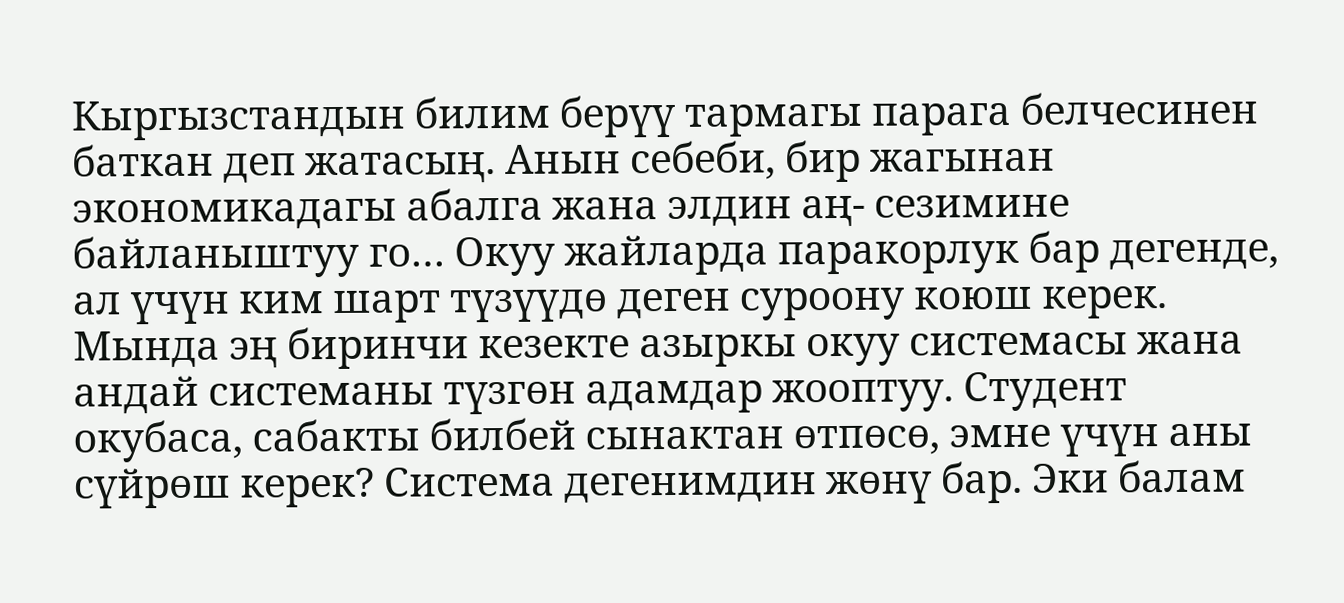Кыргызстандын билим берүү тармагы парага белчесинен баткан деп жатасың. Анын себеби, бир жагынан экономикадагы абалга жана элдин аң- сезимине байланыштуу го… Окуу жайларда паракорлук бар дегенде, ал үчүн ким шарт түзүүдө деген суроону коюш керек. Мында эң биринчи кезекте азыркы окуу системасы жана андай системаны түзгөн адамдар жооптуу. Студент окубаса, сабакты билбей сынактан өтпөсө, эмне үчүн аны сүйрөш керек? Система дегенимдин жөнү бар. Эки балам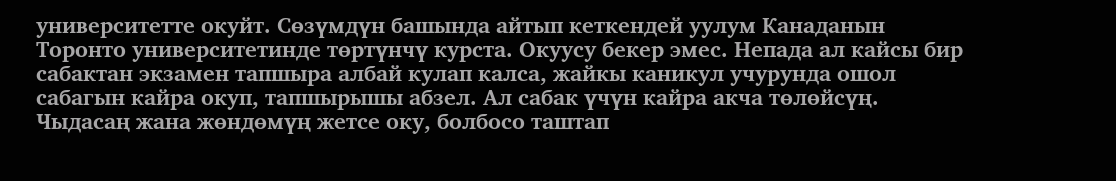университетте окуйт. Сөзүмдүн башында айтып кеткендей уулум Канаданын Торонто университетинде төртүнчү курста. Окуусу бекер эмес. Непада ал кайсы бир сабактан экзамен тапшыра албай кулап калса, жайкы каникул учурунда ошол сабагын кайра окуп, тапшырышы абзел. Ал сабак үчүн кайра акча төлөйсүң. Чыдасаң жана жөндөмүң жетсе оку, болбосо таштап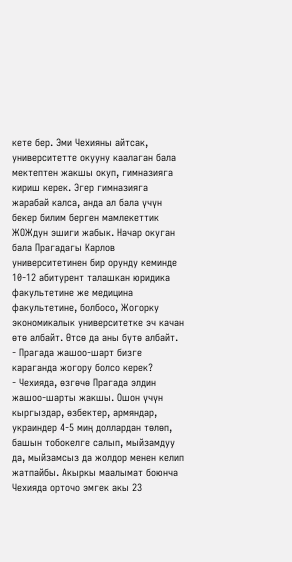кете бер. Эми Чехияны айтсак, университетте окууну каалаган бала мектептен жакшы окуп, гимназияга кириш керек. Эгер гимназияга жарабай калса, анда ал бала үчүн бекер билим берген мамлекеттик ЖОЖдун эшиги жабык. Начар окуган бала Прагадагы Карлов университетинен бир орунду кеминде 10-12 абитурент талашкан юридика факультетине же медицина факультетине, болбосо, Жогорку экономикалык университетке эч качан өтө албайт. Өтсө да аны бүтө албайт.
- Прагада жашоо-шарт бизге караганда жогору болсо керек?
- Чехияда, өзгөчө Прагада элдин жашоо-шарты жакшы. Ошон үчүн кыргыздар, өзбектер, армяндар, украиндер 4-5 миң доллардан төлөп, башын тобокелге салып, мыйзамдуу да, мыйзамсыз да жолдор менен келип жатпайбы. Акыркы маалымат боюнча Чехияда орточо эмгек акы 23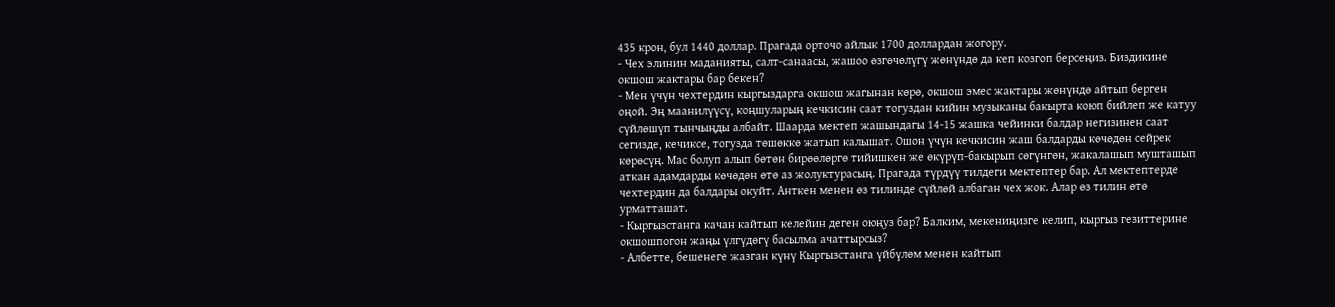435 крон, бул 1440 доллар. Прагада орточо айлык 1700 доллардан жогору.
- Чех элинин маданияты, салт-санаасы, жашоо өзгөчөлүгү жөнүндө да кеп козгоп берсеңиз. Биздикине окшош жактары бар бекен?
- Мен үчүн чехтердин кыргыздарга окшош жагынан көрө, окшош эмес жактары жөнүндө айтып берген оңой. Эң маанилүүсү, коңшуларың кечкисин саат тогуздан кийин музыканы бакырта коюп бийлеп же катуу сүйлөшүп тынчыңды албайт. Шаарда мектеп жашындагы 14-15 жашка чейинки балдар негизинен саат сегизде, кечиксе, тогузда төшөккө жатып калышат. Ошон үчүн кечкисин жаш балдарды көчөдөн сейрек көрөсүң. Мас болуп алып бөтөн бирөөлөргө тийишкен же өкүрүп-бакырып сөгүнгөн, жакалашып мушташып аткан адамдарды көчөдөн өтө аз жолуктурасың. Прагада түрдүү тилдеги мектептер бар. Ал мектептерде чехтердин да балдары окуйт. Анткен менен өз тилинде сүйлөй албаган чех жок. Алар өз тилин өтө урматташат.
- Кыргызстанга качан кайтып келейин деген оюңуз бар? Балким, мекениңизге келип, кыргыз гезиттерине окшошпогон жаңы үлгүдөгү басылма ачаттырсыз?
- Албетте, бешенеге жазган күнү Кыргызстанга үйбүлөм менен кайтып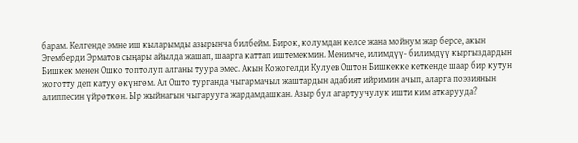барам. Келгенде эмне иш кыларымды азырынча билбейм. Бирок, колумдан келсе жана мойнум жар берсе, акын Эгемберди Эрматов сыңары айылда жашап, шаарга каттап иштемекмин. Менимче, илимдүү- билимдүү кыргыздардын Бишкек менен Ошко топтолуп алганы туура эмес. Акын Кожогелди Кулуев Оштон Бишкекке кеткенде шаар бир кутун жоготту деп катуу өкүнгөм. Ал Ошто турганда чыгармачыл жаштардын адабият ийримин ачып, аларга поэзиянын алиппесин үйрөткөн. Ыр жыйнагын чыгарууга жардамдашкан. Азыр бул агартуучулук ишти ким аткарууда?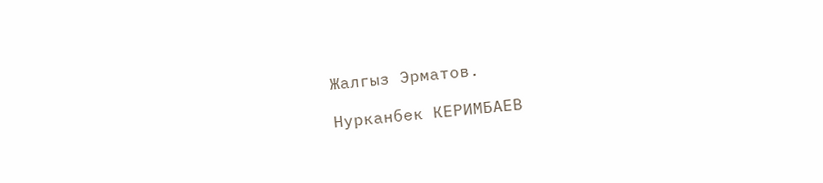Жалгыз Эрматов.

Нурканбек КЕРИМБАЕВ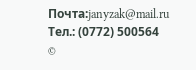Почта:janyzak@mail.ru
Тел.: (0772) 500564
©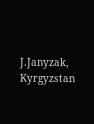J.Janyzak, Kyrgyzstan